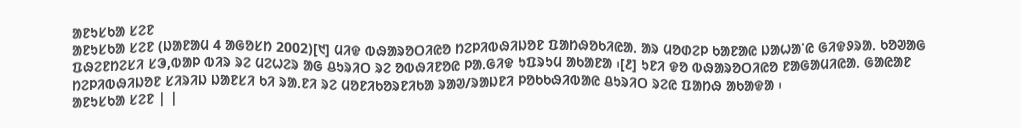ᱟᱱᱩᱥᱠᱟ ᱥᱮᱱ
ᱟᱱᱩᱥᱠᱟ ᱥᱮᱱ (ᱡᱟᱱᱟᱢ 4 ᱟᱜᱚᱥᱴ 2002)[᱑] ᱢᱤᱫ ᱵᱷᱟᱨᱚᱛᱤᱭᱚ ᱴᱮᱞᱤᱵᱷᱤᱡᱚᱱ ᱯᱟᱴᱷᱚᱠᱤᱭᱟᱹ ᱟᱨ ᱢᱚᱰᱮᱞ ᱠᱟᱱᱟᱭ ᱡᱟᱦᱟᱸᱭ ᱜᱤᱫᱽᱨᱟᱹ ᱠᱚᱣᱟᱜ ᱯᱷᱮᱱᱴᱮᱥᱤ ᱥᱳ,ᱵᱟᱞ ᱵᱤᱨ ᱨᱮ ᱢᱮᱦᱮᱨ ᱟᱜ ᱪᱩᱨᱤᱛ ᱨᱮ ᱚᱵᱷᱤᱱᱚᱭ ᱞᱟᱹᱜᱤᱫ ᱩᱯᱨᱩᱢ ᱟᱠᱟᱱᱟ ᱾[᱒] ᱩᱱᱤ ᱫᱚ ᱵᱷᱟᱨᱚᱛᱤᱭᱚ ᱱᱟᱜᱟᱢᱤᱭᱟᱹ ᱜᱟᱭᱟᱱ ᱴᱮᱞᱤᱵᱷᱤᱡᱚᱱ ᱥᱤᱨᱤᱡ ᱡᱟᱱᱥᱤ ᱠᱤ ᱨᱟᱹᱱᱤ ᱨᱮ ᱢᱚᱱᱤᱠᱚᱨᱱᱤᱠᱟ ᱨᱟᱣ/ᱨᱟᱡᱱᱤ ᱞᱚᱠᱠᱷᱤᱵᱟᱭ ᱪᱩᱨᱤᱛ ᱨᱮᱭ ᱯᱟᱴᱷ ᱟᱠᱟᱫᱟ ᱾
ᱟᱱᱩᱥᱠᱟ ᱥᱮᱱ | |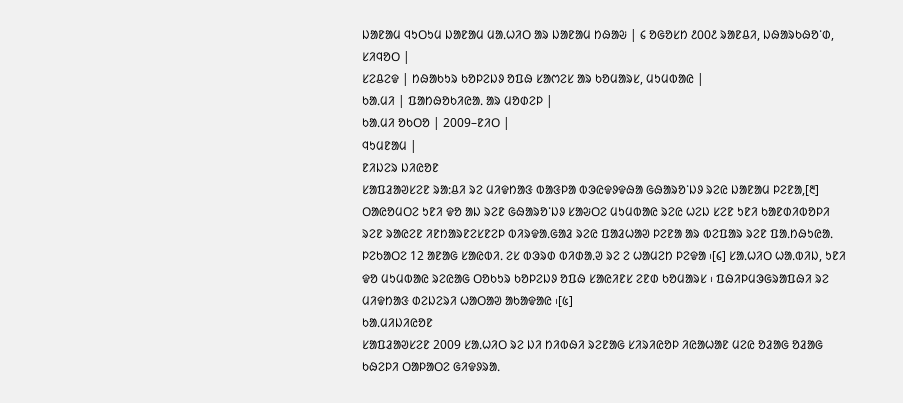ᱡᱟᱱᱟᱢ ᱧᱩᱛᱩᱢ ᱡᱟᱱᱟᱢ ᱢᱟᱹᱦᱤᱛ ᱟᱨ ᱡᱟᱱᱟᱢ ᱴᱷᱟᱶ | ᱔ ᱚᱜᱚᱥᱴ ᱒᱐᱐᱒ ᱨᱟᱱᱪᱤ, ᱡᱷᱟᱨᱠᱷᱚᱸᱰ, ᱥᱤᱧᱚᱛ |
ᱥᱮᱪᱮᱫ | ᱴᱷᱟᱠᱩᱨ ᱠᱚᱞᱮᱡᱽ ᱚᱯᱷ ᱥᱟᱬᱮᱥ ᱟᱨ ᱠᱚᱢᱟᱨᱥ, ᱢᱩᱢᱵᱟᱭ |
ᱠᱟᱹᱢᱤ | ᱯᱟᱴᱷᱚᱠᱤᱭᱟᱹ ᱟᱨ ᱢᱚᱰᱮᱞ |
ᱠᱟᱹᱢᱤ ᱚᱠᱛᱚ | 2009–ᱱᱤᱛ |
ᱧᱩᱢᱱᱟᱢ |
ᱱᱤᱡᱮᱨ ᱡᱤᱭᱚᱱ
ᱥᱟᱯᱲᱟᱣᱥᱮᱱ ᱨᱟᱺᱪᱤ ᱨᱮ ᱢᱤᱫᱴᱟᱝ ᱵᱟᱝᱞᱟ ᱵᱳᱭᱫᱽᱫᱷᱟ ᱜᱷᱟᱨᱚᱸᱡᱽ ᱨᱮᱭ ᱡᱟᱱᱟᱢ ᱞᱮᱱᱟ,[᱓] ᱛᱟᱭᱚᱢᱛᱮ ᱩᱱᱤ ᱫᱚ ᱟᱡ ᱨᱮᱱ ᱜᱷᱟᱨᱚᱸᱡᱽ ᱥᱟᱶᱛᱮ ᱢᱩᱢᱵᱟᱭ ᱨᱮᱭ ᱦᱮᱡ ᱥᱮᱱ ᱩᱱᱤ ᱠᱟᱱᱰᱤᱵᱚᱞᱤ ᱨᱮᱱ ᱨᱟᱭᱮᱱ ᱤᱱᱴᱟᱨᱱᱮᱥᱱᱮᱞ ᱵᱤᱨᱫᱟᱹᱜᱟᱲ ᱨᱮᱭ ᱯᱟᱲᱦᱟᱣ ᱞᱮᱱᱟ ᱟᱨ ᱵᱮᱯᱟᱨ ᱨᱮᱱ ᱯᱟᱹᱴᱷᱩᱭᱟᱹ ᱞᱮᱠᱟᱛᱮ 12 ᱟᱱᱟᱜ ᱥᱟᱭᱵᱤᱹ ᱮᱥ ᱵᱳᱨᱰ ᱵᱤᱰᱟᱹᱣ ᱨᱮ ᱮ ᱦᱟᱢᱮᱴ ᱞᱮᱫᱟ ᱾[᱔] ᱥᱟᱹᱦᱤᱛ ᱦᱟᱹᱵᱤᱡ, ᱩᱱᱤ ᱫᱚ ᱢᱩᱢᱵᱟᱭ ᱨᱮᱭᱟᱜ ᱛᱚᱠᱩᱨ ᱠᱚᱞᱮᱡᱽ ᱚᱯᱷ ᱥᱟᱭᱤᱱᱥ ᱮᱱᱰ ᱠᱚᱢᱟᱨᱥ ᱾ ᱯᱷᱤᱞᱢᱳᱜᱨᱟᱯᱷᱤ ᱨᱮ ᱢᱤᱫᱴᱟᱝ ᱰᱮᱡᱮᱨᱤ ᱦᱟᱛᱟᱣ ᱟᱠᱟᱫᱟᱭ ᱾[᱕]
ᱠᱟᱹᱢᱤᱡᱤᱭᱚᱱ
ᱥᱟᱯᱲᱟᱣᱥᱮᱱ 2009 ᱥᱟᱹᱦᱤᱛ ᱨᱮ ᱡᱤ ᱴᱤᱵᱷᱤ ᱨᱮᱱᱟᱜ ᱥᱤᱨᱤᱭᱚᱞ ᱤᱭᱟᱦᱟᱱ ᱢᱮᱭ ᱚᱲᱟᱜ ᱚᱲᱟᱜ ᱠᱷᱮᱞᱤ ᱛᱟᱞᱟᱛᱮ ᱜᱤᱫᱽᱨᱟᱹ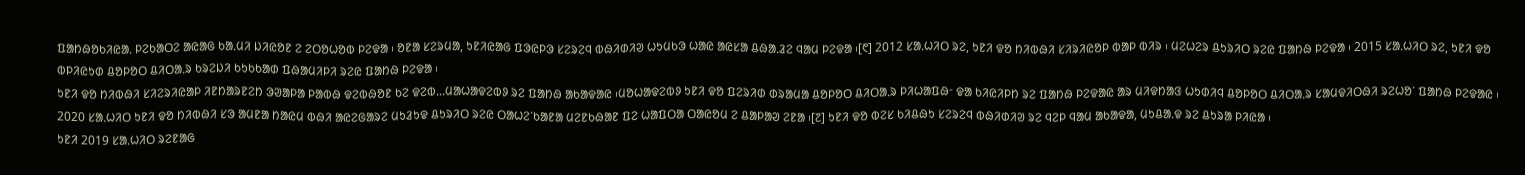ᱯᱟᱴᱷᱚᱠᱤᱭᱟᱹ ᱞᱮᱠᱟᱛᱮ ᱟᱭᱟᱜ ᱠᱟᱹᱢᱤ ᱡᱤᱭᱚᱱ ᱮ ᱮᱛᱚᱦᱚᱵ ᱞᱮᱫᱟ ᱾ ᱚᱱᱟ ᱥᱮᱨᱢᱟ, ᱩᱱᱤᱭᱟᱜ ᱯᱳᱭᱞᱳ ᱥᱮᱨᱮᱧ ᱵᱷᱤᱰᱤᱣ ᱦᱩᱢᱠᱳ ᱦᱟᱭ ᱟᱭᱥᱟ ᱪᱷᱟᱹᱲᱮ ᱧᱟᱢ ᱞᱮᱫᱟ ᱾[᱖] 2012 ᱥᱟᱹᱦᱤᱛ ᱨᱮ, ᱩᱱᱤ ᱫᱚ ᱴᱤᱵᱷᱤ ᱥᱤᱨᱤᱭᱚᱞ ᱵᱟᱞ ᱵᱤᱨ ᱾ ᱢᱮᱦᱮᱨ ᱪᱩᱨᱤᱛ ᱨᱮᱭ ᱯᱟᱴᱷ ᱞᱮᱫᱟ ᱾ 2015 ᱥᱟᱹᱦᱤᱛ ᱨᱮ, ᱩᱱᱤ ᱫᱚ ᱵᱞᱤᱭᱩᱰ ᱪᱚᱞᱚᱛ ᱪᱤᱛᱟᱹᱨ ᱠᱨᱮᱡᱤ ᱠᱩᱠᱠᱟᱰ ᱯᱷᱟᱢᱤᱞᱤ ᱨᱮᱭ ᱯᱟᱴᱷ ᱞᱮᱫᱟ ᱾
ᱩᱱᱤ ᱫᱚ ᱴᱤᱵᱷᱤ ᱥᱤᱮᱨᱤᱭᱟᱞ ᱤᱱᱴᱟᱨᱱᱮᱴ ᱳᱣᱟᱞᱟ ᱞᱟᱵᱷ ᱫᱮᱵᱷᱚᱱ ᱠᱮ ᱫᱮᱵ...ᱢᱟᱦᱟᱫᱮᱵᱽ ᱨᱮ ᱯᱟᱴᱷ ᱟᱠᱟᱫᱟᱭ ᱾ᱢᱚᱦᱟᱫᱮᱵᱽ ᱩᱱᱤ ᱫᱚ ᱯᱮᱨᱤᱰ ᱰᱨᱟᱢᱟ ᱪᱚᱞᱚᱛ ᱪᱤᱛᱟᱹᱨ ᱞᱤᱦᱟᱯᱷᱼ ᱫᱟ ᱠᱤᱭᱤᱞᱴ ᱨᱮ ᱯᱟᱴᱷ ᱞᱮᱫᱟᱭ ᱟᱨ ᱢᱤᱫᱴᱟᱝ ᱦᱩᱰᱤᱧ ᱪᱚᱞᱚᱛ ᱪᱤᱛᱟᱹᱨ ᱥᱟᱢᱫᱤᱛᱷᱤ ᱨᱮᱦᱚᱸ ᱯᱟᱴᱷ ᱞᱮᱫᱟᱭ ᱾ 2020 ᱥᱟᱹᱦᱤᱛ ᱩᱱᱤ ᱫᱚ ᱴᱤᱵᱷᱤ ᱥᱳ ᱟᱢᱱᱟ ᱴᱟᱭᱢ ᱵᱷᱤ ᱟᱭᱮᱜᱟᱨᱮ ᱢᱩᱲᱩᱫ ᱪᱩᱨᱤᱛ ᱨᱮᱭ ᱛᱟᱦᱮᱸᱠᱟᱱᱟ ᱢᱮᱱᱠᱷᱟᱱ ᱯᱮ ᱦᱟᱯᱛᱟ ᱛᱟᱭᱚᱢ ᱮ ᱪᱟᱞᱟᱣ ᱮᱱᱟ ᱾[᱗] ᱩᱱᱤ ᱫᱚ ᱵᱮᱥ ᱠᱤᱪᱷᱩ ᱥᱮᱨᱮᱧ ᱵᱷᱤᱰᱤᱣ ᱨᱮ ᱧᱮᱞ ᱧᱟᱢ ᱟᱠᱟᱫᱟ, ᱢᱩᱪᱟᱹᱫ ᱨᱮ ᱪᱩᱨᱟ ᱞᱤᱭᱟ ᱾
ᱩᱱᱤ 2019 ᱥᱟᱹᱦᱤᱛ ᱨᱮᱱᱟᱜ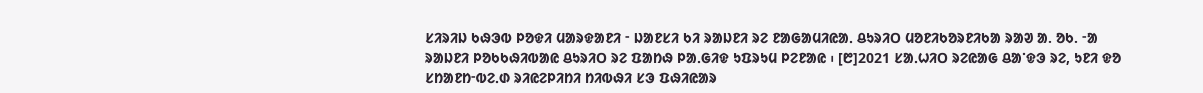ᱥᱤᱨᱤᱡ ᱠᱷᱳᱵ ᱞᱚᱫᱤ ᱢᱟᱨᱫᱟᱱᱤ ᱼ ᱡᱟᱱᱥᱤ ᱠᱤ ᱨᱟᱡᱱᱤ ᱨᱮ ᱱᱟᱜᱟᱢᱤᱭᱟᱹ ᱪᱩᱨᱤᱛ ᱢᱚᱱᱤᱠᱚᱨᱱᱤᱠᱟ ᱨᱟᱣ ᱟ. ᱚᱠ. ᱼᱟ ᱨᱟᱡᱱᱤ ᱞᱚᱠᱠᱷᱤᱵᱟᱭ ᱪᱩᱨᱤᱛ ᱨᱮ ᱯᱟᱴᱷ ᱞᱟᱹᱜᱤᱫ ᱩᱯᱨᱩᱢ ᱞᱮᱱᱟᱭ ᱾ [᱘]2021 ᱥᱟᱹᱦᱤᱛ ᱨᱮᱭᱟᱜ ᱪᱟᱸᱫᱳ ᱨᱮ, ᱩᱱᱤ ᱫᱚ ᱥᱴᱟᱱᱴᱼᱵᱮᱹᱰ ᱨᱤᱭᱮᱞᱤᱴᱤ ᱴᱤᱵᱷᱤ ᱥᱳ ᱯᱷᱤᱭᱟᱨ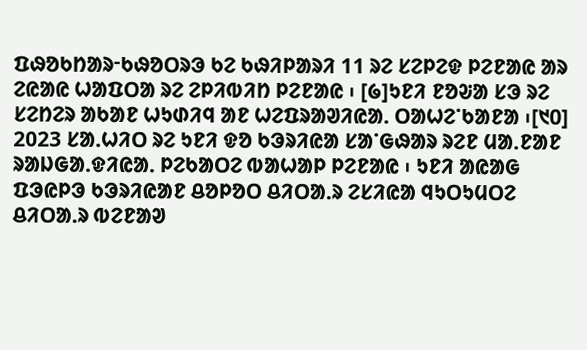ᱯᱷᱚᱠᱴᱟᱨᱼᱠᱷᱚᱛᱨᱳ ᱠᱮ ᱠᱷᱤᱞᱟᱨᱤ 11 ᱨᱮ ᱥᱮᱞᱮᱫ ᱞᱮᱱᱟᱭ ᱟᱨ ᱮᱭᱟᱭ ᱦᱟᱯᱛᱟ ᱨᱮ ᱮᱞᱤᱵᱤᱴ ᱞᱮᱱᱟᱭ ᱾ [᱙]ᱩᱱᱤ ᱱᱚᱶᱟ ᱥᱳ ᱨᱮ ᱥᱮᱴᱮᱨ ᱟᱠᱟᱱ ᱦᱩᱰᱤᱧ ᱟᱱ ᱦᱮᱯᱨᱟᱣᱤᱭᱟᱹ ᱛᱟᱦᱮᱸᱠᱟᱱᱟ ᱾[᱑᱐]
2023 ᱥᱟᱹᱦᱤᱛ ᱨᱮ ᱩᱱᱤ ᱫᱚ ᱠᱳᱨᱤᱭᱟ ᱥᱟᱸᱜᱷᱟᱨ ᱨᱮᱱ ᱢᱟᱹᱱᱟᱱ ᱨᱟᱡᱜᱟᱹᱫᱤᱭᱟᱹ ᱞᱮᱠᱟᱛᱮ ᱵᱟᱦᱟᱞ ᱞᱮᱱᱟᱭ ᱾ ᱩᱱᱤ ᱟᱭᱟᱜ ᱯᱳᱭᱞᱳ ᱠᱳᱨᱤᱭᱟᱱ ᱪᱚᱞᱚᱛ ᱪᱤᱛᱟᱹᱨ ᱮᱥᱤᱭᱟ ᱧᱩᱛᱩᱢᱛᱮ ᱪᱤᱛᱟᱹᱨ ᱵᱮᱱᱟᱣ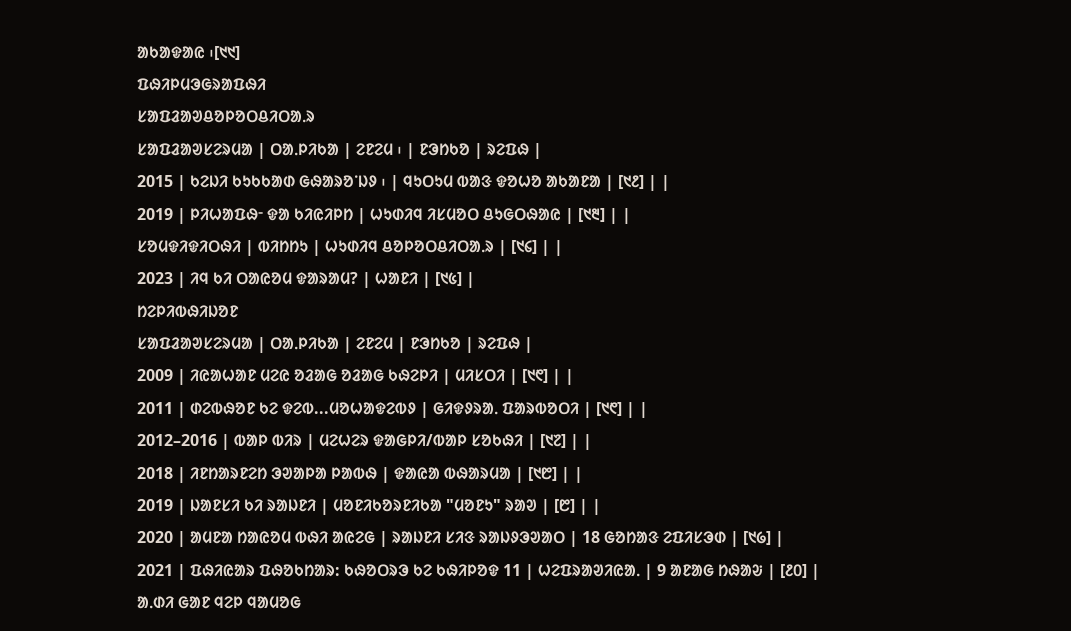ᱟᱠᱟᱫᱟᱭ ᱾[᱑᱑]
ᱯᱷᱤᱞᱢᱳᱜᱨᱟᱯᱷᱤ
ᱥᱟᱯᱲᱟᱣᱪᱚᱞᱚᱛᱪᱤᱛᱟᱹᱨ
ᱥᱟᱯᱲᱟᱣᱥᱮᱨᱢᱟ | ᱛᱟᱹᱞᱤᱠᱟ | ᱮᱱᱮᱢ ᱾ | ᱱᱳᱴᱠᱚ | ᱨᱮᱯᱷ |
2015 | ᱠᱮᱡᱤ ᱠᱩᱠᱠᱟᱰ ᱜᱷᱟᱨᱚᱸᱡᱽ ᱾ | ᱧᱩᱛᱩᱢ ᱵᱟᱝ ᱫᱚᱦᱚ ᱟᱠᱟᱱᱟ | [᱑᱒] | |
2019 | ᱞᱤᱦᱟᱯᱷᱼ ᱫᱟ ᱠᱤᱭᱤᱞᱴ | ᱦᱩᱰᱤᱧ ᱤᱥᱢᱚᱛ ᱪᱩᱜᱛᱷᱟᱭ | [᱑᱓] | |
ᱥᱚᱢᱫᱤᱫᱤᱛᱷᱤ | ᱵᱤᱴᱴᱩ | ᱦᱩᱰᱤᱧ ᱪᱚᱞᱚᱛᱪᱤᱛᱟᱹᱨ | [᱑᱔] | |
2023 | ᱤᱧ ᱠᱤ ᱛᱟᱭᱚᱢ ᱫᱟᱨᱟᱢ? | ᱦᱟᱱᱤ | [᱑᱕] |
ᱴᱮᱞᱤᱵᱷᱤᱡᱚᱱ
ᱥᱟᱯᱲᱟᱣᱥᱮᱨᱢᱟ | ᱛᱟᱹᱞᱤᱠᱟ | ᱮᱱᱮᱢ | ᱱᱳᱴᱠᱚ | ᱨᱮᱯᱷ |
2009 | ᱤᱭᱟᱦᱟᱱ ᱢᱮᱭ ᱚᱲᱟᱜ ᱚᱲᱟᱜ ᱠᱷᱮᱞᱤ | ᱢᱤᱥᱛᱤ | [᱑᱖] | |
2011 | ᱰᱮᱵᱷᱚᱱ ᱠᱮ ᱫᱮᱵ...ᱢᱚᱦᱟᱫᱮᱵᱽ | ᱜᱤᱫᱽᱨᱟᱹ ᱯᱟᱨᱵᱚᱛᱤ | [᱑᱖] | |
2012–2016 | ᱵᱟᱞ ᱵᱤᱨ | ᱢᱮᱦᱮᱨ ᱫᱟᱜᱞᱤ/ᱵᱟᱞ ᱥᱚᱠᱷᱤ | [᱑᱗] | |
2018 | ᱤᱱᱴᱟᱨᱱᱮᱴ ᱳᱣᱟᱞᱟ ᱞᱟᱵᱷ | ᱫᱟᱭᱟ ᱵᱷᱟᱨᱢᱟ | [᱑᱘] | |
2019 | ᱡᱟᱱᱥᱤ ᱠᱤ ᱨᱟᱡᱱᱤ | ᱢᱚᱱᱤᱠᱚᱨᱱᱤᱠᱟ "ᱢᱚᱱᱩ" ᱨᱟᱣ | [᱘] | |
2020 | ᱟᱢᱱᱟ ᱴᱟᱭᱚᱢ ᱵᱷᱤ ᱟᱭᱮᱜ | ᱨᱟᱡᱱᱤ ᱥᱤᱝ ᱨᱟᱡᱽᱳᱣᱟᱛ | 18 ᱜᱚᱴᱟᱝ ᱮᱯᱤᱥᱳᱰ | [᱑᱙] |
2021 | ᱯᱷᱤᱭᱟᱨ ᱯᱷᱚᱠᱴᱟᱨ: ᱠᱷᱚᱛᱨᱳ ᱠᱮ ᱠᱷᱤᱞᱚᱫ 11 | ᱦᱮᱯᱨᱟᱣᱤᱭᱟᱹ | 9 ᱟᱱᱟᱜ ᱴᱷᱟᱶ | [᱒᱐] |
ᱟᱹᱰᱤ ᱜᱟᱱ ᱧᱮᱞ ᱧᱟᱢᱚᱜ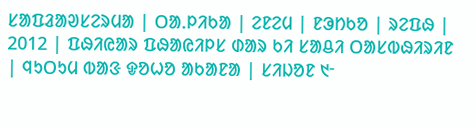ᱥᱟᱯᱲᱟᱣᱥᱮᱨᱢᱟ | ᱛᱟᱹᱞᱤᱠᱟ | ᱮᱱᱮᱢ | ᱱᱳᱴᱠᱚ | ᱨᱮᱯᱷ |
2012 | ᱯᱷᱤᱭᱟᱨ ᱯᱷᱟᱭᱤᱞᱥ ᱰᱟᱨ ᱠᱤ ᱥᱟᱪᱤ ᱛᱟᱥᱵᱷᱤᱨᱤᱱ | ᱧᱩᱛᱩᱢ ᱵᱟᱝ ᱫᱚᱦᱚ ᱟᱠᱟᱱᱟ | ᱥᱤᱡᱚᱱ ᱑ᱼ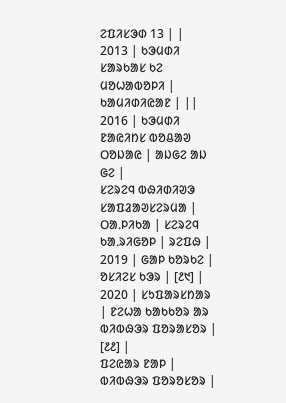ᱮᱯᱤᱥᱳᱰ 13 | |
2013 | ᱠᱳᱢᱰᱤ ᱥᱟᱨᱠᱟᱥ ᱠᱮ ᱢᱚᱦᱟᱵᱚᱞᱤ | ᱠᱟᱢᱤᱰᱤᱭᱟᱱ | ||
2016 | ᱠᱳᱢᱰᱤ ᱱᱟᱭᱤᱴᱥ ᱵᱚᱪᱟᱣ ᱛᱚᱡᱟᱭ | ᱟᱡᱜᱮ ᱟᱡ ᱜᱮ |
ᱥᱮᱨᱮᱧ ᱵᱷᱤᱰᱤᱣᱳ
ᱥᱟᱯᱲᱟᱣᱥᱮᱨᱢᱟ | ᱛᱟᱹᱞᱤᱠᱟ | ᱥᱮᱨᱮᱧ ᱠᱟᱹᱨᱤᱜᱚᱞ | ᱨᱮᱯᱷ |
2019 | ᱜᱟᱞ ᱠᱚᱨᱠᱮ | ᱚᱥᱤᱮᱥ ᱠᱳᱨ | [᱒᱑] |
2020 | ᱥᱩᱯᱟᱨᱥᱴᱟᱨ | ᱱᱮᱦᱟ ᱠᱟᱠᱠᱚᱨ ᱟᱨ ᱵᱤᱵᱷᱳᱨ ᱯᱚᱨᱟᱥᱚᱨ | [᱒᱒] |
ᱯᱮᱭᱟᱨ ᱱᱟᱞ | ᱵᱤᱵᱷᱳᱨ ᱯᱚᱨᱚᱥᱚᱨ |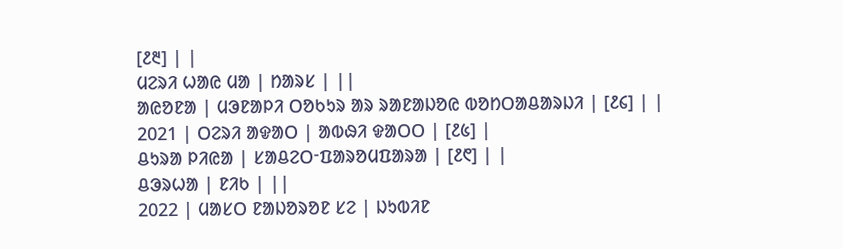[᱒᱓] | |
ᱢᱮᱨᱤ ᱦᱟᱭ ᱢᱟ | ᱴᱟᱨᱥ | ||
ᱟᱭᱚᱱᱟ | ᱢᱳᱱᱟᱞᱤ ᱛᱚᱠᱩᱨ ᱟᱨ ᱨᱟᱱᱟᱡᱚᱭ ᱵᱚᱴᱛᱟᱪᱟᱨᱡᱤ | [᱒᱔] | |
2021 | ᱛᱮᱨᱤ ᱟᱫᱟᱛ | ᱟᱵᱷᱤ ᱫᱟᱛᱛ | [᱒᱕] |
ᱪᱩᱨᱟ ᱞᱤᱭᱟ | ᱥᱟᱪᱮᱛᱼᱯᱟᱨᱚᱢᱯᱟᱨᱟ | [᱒᱖] | |
ᱪᱳᱨᱦᱟ | ᱱᱤᱠ | ||
2022 | ᱢᱟᱥᱛ ᱱᱟᱡᱚᱨᱚᱱ ᱥᱮ | ᱡᱩᱵᱤᱱ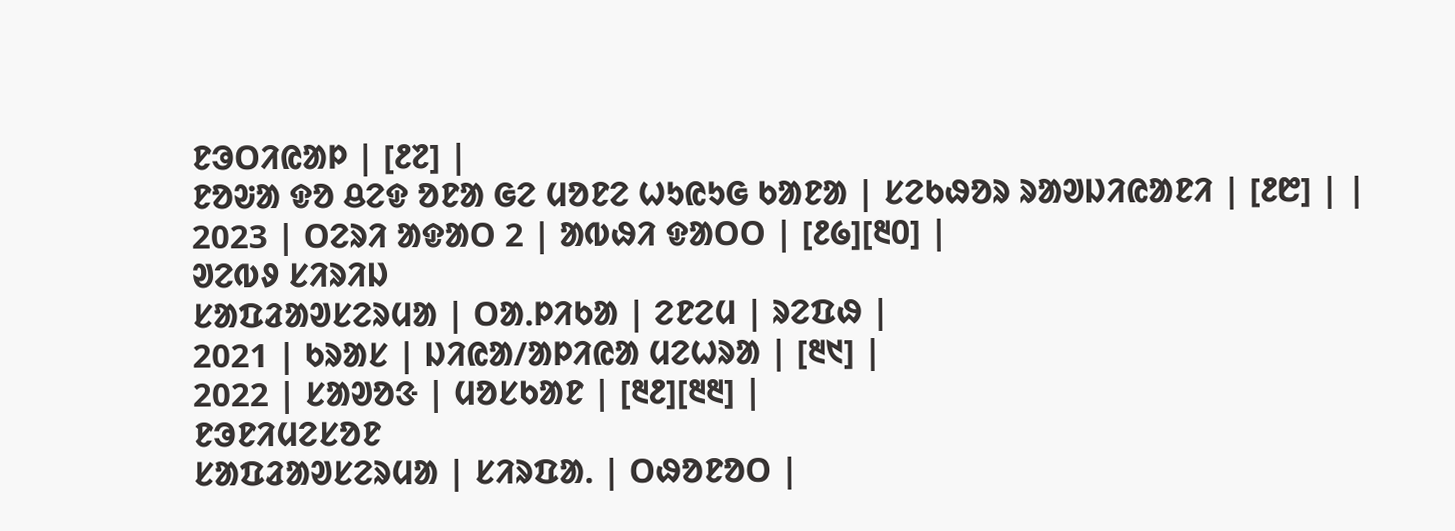ᱱᱳᱛᱤᱭᱟᱞ | [᱒᱗] |
ᱱᱚᱶᱟ ᱫᱚ ᱪᱮᱫ ᱚᱱᱟ ᱜᱮ ᱢᱚᱱᱮ ᱦᱩᱭᱩᱜ ᱠᱟᱱᱟ | ᱥᱮᱠᱷᱚᱨ ᱨᱟᱣᱡᱤᱭᱟᱱᱤ | [᱒᱘] | |
2023 | ᱛᱮᱨᱤ ᱟᱫᱟᱛ 2 | ᱟᱵᱷᱤ ᱫᱟᱛᱛ | [᱒᱙][᱓᱐] |
ᱣᱮᱵᱽ ᱥᱤᱨᱤᱡ
ᱥᱟᱯᱲᱟᱣᱥᱮᱨᱢᱟ | ᱛᱟᱹᱞᱤᱠᱟ | ᱮᱱᱮᱢ | ᱨᱮᱯᱷ |
2021 | ᱠᱨᱟᱥ | ᱡᱤᱭᱟ/ᱟᱞᱤᱭᱟ ᱢᱮᱦᱨᱟ | [᱓᱑] |
2022 | ᱥᱟᱣᱚᱝ | ᱢᱚᱥᱠᱟᱱ | [᱓᱒][᱓᱓] |
ᱱᱳᱱᱤᱢᱮᱥᱚᱱ
ᱥᱟᱯᱲᱟᱣᱥᱮᱨᱢᱟ | ᱥᱤᱨᱯᱟᱹ | ᱛᱷᱚᱱᱚᱛ |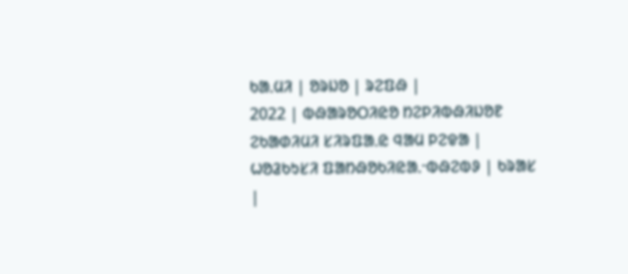ᱠᱟᱹᱢᱤ | ᱚᱨᱡᱚ | ᱨᱮᱯᱷ |
2022 | ᱵᱷᱟᱨᱚᱛᱤᱭᱚ ᱴᱮᱞᱤᱵᱷᱤᱡᱚᱱ ᱮᱠᱟᱰᱤᱢᱤ ᱥᱤᱨᱯᱟᱹᱭ ᱧᱟᱢ ᱞᱮᱫᱟ | ᱦᱚᱲᱠᱩᱥᱤ ᱯᱟᱴᱷᱚᱠᱤᱭᱟᱹᱼᱵᱷᱮᱵᱽ | ᱠᱨᱟᱥ |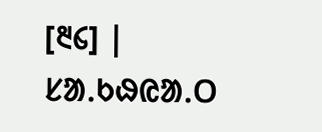[᱓᱔] |
ᱥᱟᱹᱠᱷᱭᱟᱹᱛ